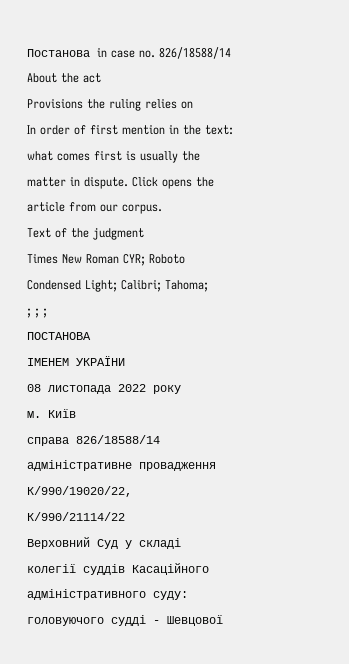Постанова in case no. 826/18588/14
About the act
Provisions the ruling relies on
In order of first mention in the text: what comes first is usually the matter in dispute. Click opens the article from our corpus.
Text of the judgment
Times New Roman CYR; Roboto Condensed Light; Calibri; Tahoma;
; ; ;
ПОСТАНОВА
ІМЕНЕМ УКРАЇНИ
08 листопада 2022 року
м. Київ
справа 826/18588/14
адміністративне провадження К/990/19020/22, К/990/21114/22
Верховний Суд у складі колегії суддів Касаційного адміністративного суду:
головуючого судді - Шевцової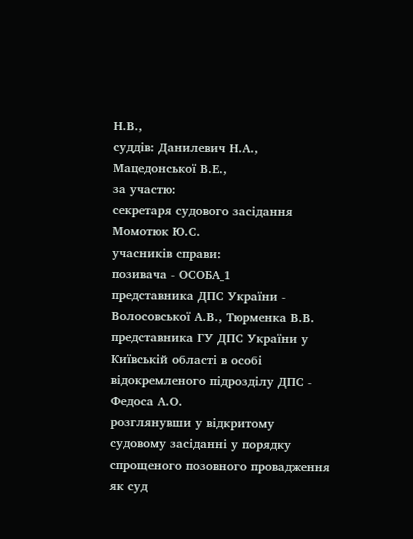Н.В.,
суддів: Данилевич Н.А., Мацедонської В.Е.,
за участю:
секретаря судового засідання Момотюк Ю.С.
учасників справи:
позивача - ОСОБА_1
представника ДПС України - Волосовської А.В., Тюрменка В.В.
представника ГУ ДПС України у Київській області в особі відокремленого підрозділу ДПС - Федоса А.О.
розглянувши у відкритому судовому засіданні у порядку спрощеного позовного провадження як суд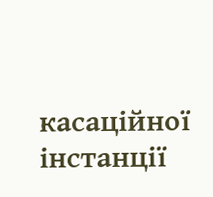касаційної інстанції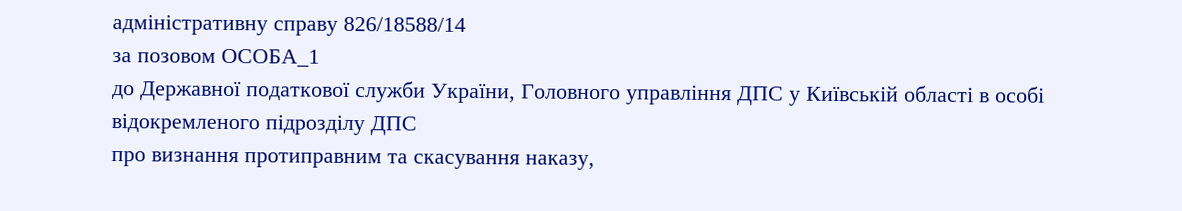адміністративну справу 826/18588/14
за позовом ОСОБА_1
до Державної податкової служби України, Головного управління ДПС у Київській області в особі відокремленого підрозділу ДПС
про визнання протиправним та скасування наказу,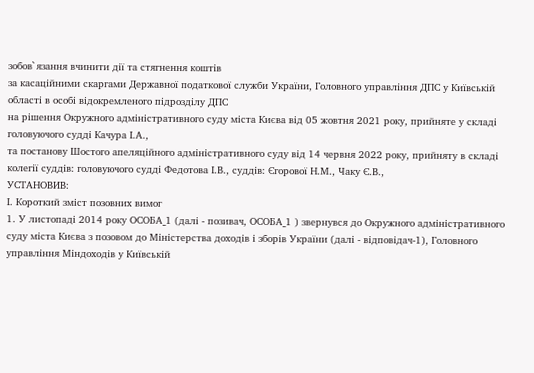зобов`язання вчинити дії та стягнення коштів
за касаційними скаргами Державної податкової служби України, Головного управління ДПС у Київській області в особі відокремленого підрозділу ДПС
на рішення Окружного адміністративного суду міста Києва від 05 жовтня 2021 року, прийняте у складі головуючого судді Качура І.А.,
та постанову Шостого апеляційного адміністративного суду від 14 червня 2022 року, прийняту в складі колегії суддів: головуючого судді Федотова І.В., суддів: Єгорової Н.М., Чаку Є.В.,
УСТАНОВИВ:
І. Короткий зміст позовних вимог
1. У листопаді 2014 року ОСОБА_1 (далі - позивач, ОСОБА_1 ) звернувся до Окружного адміністративного суду міста Києва з позовом до Міністерства доходів і зборів України (далі - відповідач-1), Головного управління Міндоходів у Київській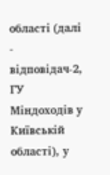області (далі - відповідач-2, ГУ Міндоходів у Київській області), у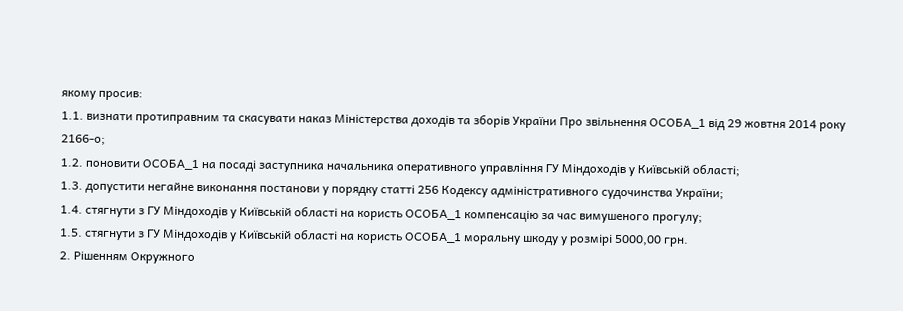якому просив:
1.1. визнати протиправним та скасувати наказ Міністерства доходів та зборів України Про звільнення ОСОБА_1 від 29 жовтня 2014 року 2166-о;
1.2. поновити ОСОБА_1 на посаді заступника начальника оперативного управління ГУ Міндоходів у Київській області;
1.3. допустити негайне виконання постанови у порядку статті 256 Кодексу адміністративного судочинства України;
1.4. стягнути з ГУ Міндоходів у Київській області на користь ОСОБА_1 компенсацію за час вимушеного прогулу;
1.5. стягнути з ГУ Міндоходів у Київській області на користь ОСОБА_1 моральну шкоду у розмірі 5000,00 грн.
2. Рішенням Окружного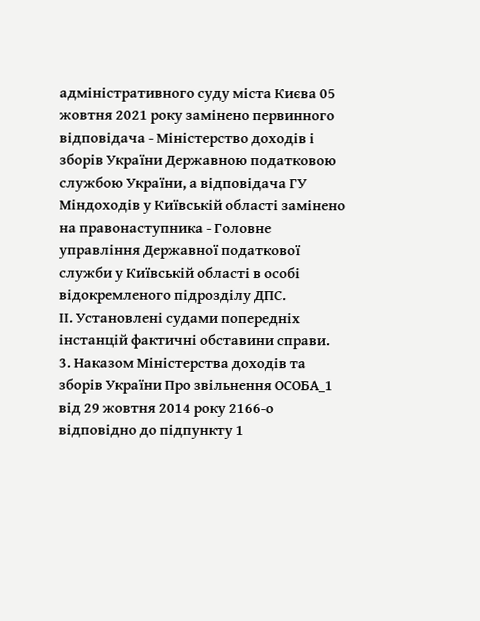адміністративного суду міста Києва 05 жовтня 2021 року замінено первинного відповідача - Міністерство доходів і зборів України Державною податковою службою України, а відповідача ГУ Міндоходів у Київській області замінено на правонаступника - Головне управління Державної податкової служби у Київській області в особі відокремленого підрозділу ДПС.
ІІ. Установлені судами попередніх інстанцій фактичні обставини справи.
3. Наказом Міністерства доходів та зборів України Про звільнення ОСОБА_1 від 29 жовтня 2014 року 2166-о відповідно до підпункту 1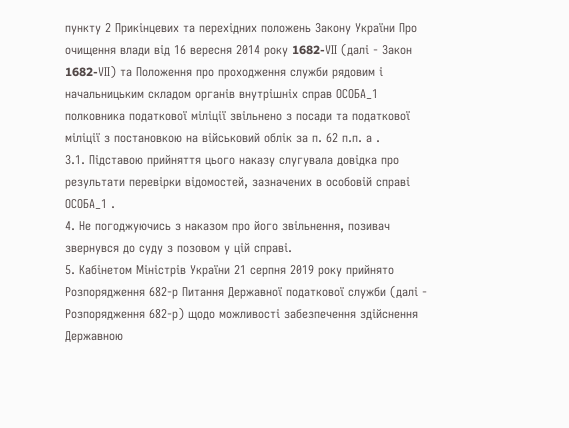пункту 2 Прикінцевих та перехідних положень Закону України Про очищення влади від 16 вересня 2014 року 1682-VІІ (далі - Закон 1682-VІІ) та Положення про проходження служби рядовим і начальницьким складом органів внутрішніх справ ОСОБА_1 полковника податкової міліції звільнено з посади та податкової міліції з постановкою на військовий облік за п. 62 п.п. а .
3.1. Підставою прийняття цього наказу слугувала довідка про результати перевірки відомостей, зазначених в особовій справі ОСОБА_1 .
4. Не погоджуючись з наказом про його звільнення, позивач звернувся до суду з позовом у цій справі.
5. Кабінетом Міністрів України 21 серпня 2019 року прийнято Розпорядження 682-р Питання Державної податкової служби (далі - Розпорядження 682-р) щодо можливості забезпечення здійснення Державною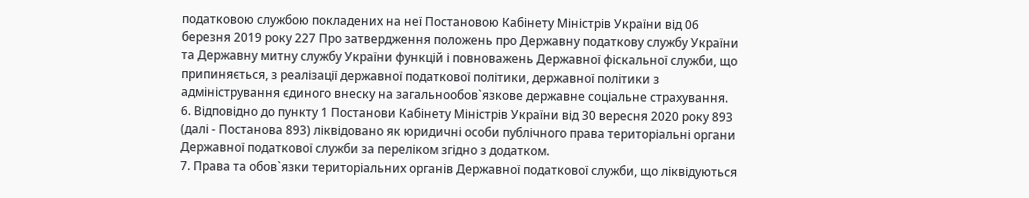податковою службою покладених на неї Постановою Кабінету Міністрів України від 06 березня 2019 року 227 Про затвердження положень про Державну податкову службу України та Державну митну службу України функцій і повноважень Державної фіскальної служби, що припиняється, з реалізації державної податкової політики, державної політики з адміністрування єдиного внеску на загальнообов`язкове державне соціальне страхування.
6. Відповідно до пункту 1 Постанови Кабінету Міністрів України від 30 вересня 2020 року 893 (далі - Постанова 893) ліквідовано як юридичні особи публічного права територіальні органи Державної податкової служби за переліком згідно з додатком.
7. Права та обов`язки територіальних органів Державної податкової служби, що ліквідуються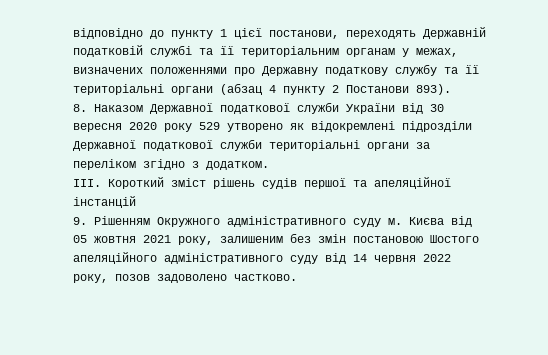відповідно до пункту 1 цієї постанови, переходять Державній податковій службі та її територіальним органам у межах, визначених положеннями про Державну податкову службу та її територіальні органи (абзац 4 пункту 2 Постанови 893).
8. Наказом Державної податкової служби України від 30 вересня 2020 року 529 утворено як відокремлені підрозділи Державної податкової служби територіальні органи за переліком згідно з додатком.
ІІІ. Короткий зміст рішень судів першої та апеляційної інстанцій
9. Рішенням Окружного адміністративного суду м. Києва від 05 жовтня 2021 року, залишеним без змін постановою Шостого апеляційного адміністративного суду від 14 червня 2022 року, позов задоволено частково.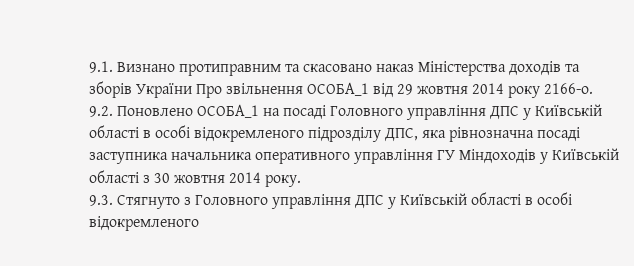9.1. Визнано протиправним та скасовано наказ Міністерства доходів та зборів України Про звільнення ОСОБА_1 від 29 жовтня 2014 року 2166-о.
9.2. Поновлено ОСОБА_1 на посаді Головного управління ДПС у Київській області в особі відокремленого підрозділу ДПС, яка рівнозначна посаді заступника начальника оперативного управління ГУ Міндоходів у Київській області з 30 жовтня 2014 року.
9.3. Стягнуто з Головного управління ДПС у Київській області в особі відокремленого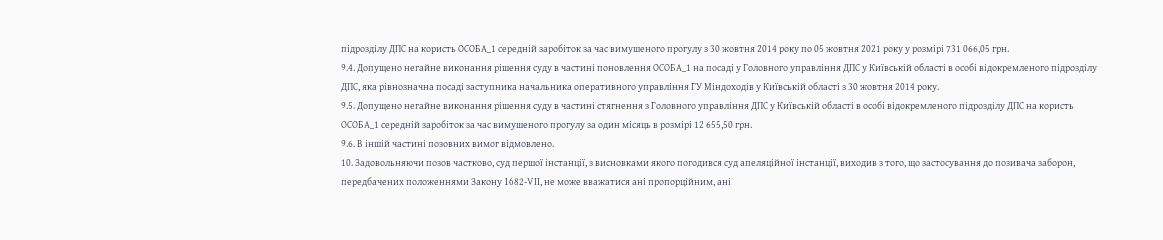підрозділу ДПС на користь ОСОБА_1 середній заробіток за час вимушеного прогулу з 30 жовтня 2014 року по 05 жовтня 2021 року у розмірі 731 066,05 грн.
9.4. Допущено негайне виконання рішення суду в частині поновлення ОСОБА_1 на посаді у Головного управління ДПС у Київській області в особі відокремленого підрозділу ДПС, яка рівнозначна посаді заступника начальника оперативного управління ГУ Міндоходів у Київській області з 30 жовтня 2014 року.
9.5. Допущено негайне виконання рішення суду в частині стягнення з Головного управління ДПС у Київській області в особі відокремленого підрозділу ДПС на користь ОСОБА_1 середній заробіток за час вимушеного прогулу за один місяць в розмірі 12 655,50 грн.
9.6. В іншій частині позовних вимог відмовлено.
10. Задовольняючи позов частково, суд першої інстанції, з висновками якого погодився суд апеляційної інстанції, виходив з того, що застосування до позивача заборон, передбачених положеннями Закону 1682-VІІ, не може вважатися ані пропорційним, ані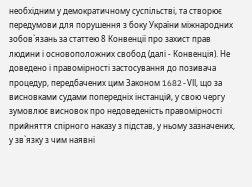необхідним у демократичному суспільстві, та створює передумови для порушення з боку України міжнародних зобов`язань за статтею 8 Конвенції про захист прав людини і основоположних свобод (далі - Конвенція). Не доведено і правомірності застосування до позивача процедур, передбачених цим Законом 1682-VІІ, що за висновками судами попередніх інстанцій, у свою чергу зумовлює висновок про недоведеність правомірності прийняття спірного наказу з підстав, у ньому зазначених, у зв`язку з чим наявні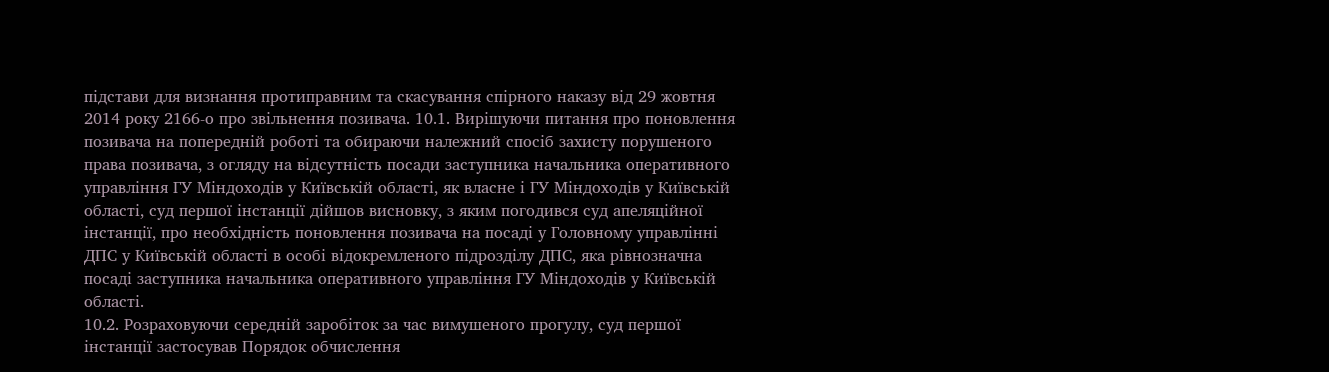підстави для визнання протиправним та скасування спірного наказу від 29 жовтня 2014 року 2166-о про звільнення позивача. 10.1. Вирішуючи питання про поновлення позивача на попередній роботі та обираючи належний спосіб захисту порушеного права позивача, з огляду на відсутність посади заступника начальника оперативного управління ГУ Міндоходів у Київській області, як власне і ГУ Міндоходів у Київській області, суд першої інстанції дійшов висновку, з яким погодився суд апеляційної інстанції, про необхідність поновлення позивача на посаді у Головному управлінні ДПС у Київській області в особі відокремленого підрозділу ДПС, яка рівнозначна посаді заступника начальника оперативного управління ГУ Міндоходів у Київській області.
10.2. Розраховуючи середній заробіток за час вимушеного прогулу, суд першої інстанції застосував Порядок обчислення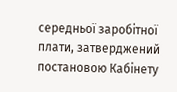середньої заробітної плати, затверджений постановою Кабінету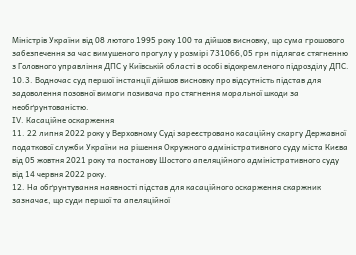Міністрів України від 08 лютого 1995 року 100 та дійшов висновку, що сума грошового забезпечення за час вимушеного прогулу у розмірі 731066,05 грн підлягає стягненню з Головного управління ДПС у Київській області в особі відокремленого підрозділу ДПС.
10.3. Водночас суд першої інстанції дійшов висновку про відсутність підстав для задоволення позовної вимоги позивача про стягнення моральної шкоди за необґрунтованістю.
ІV. Касаційне оскарження
11. 22 липня 2022 року у Верховному Суді зареєстровано касаційну скаргу Державної податкової служби України на рішення Окружного адміністративного суду міста Києва від 05 жовтня 2021 року та постанову Шостого апеляційного адміністративного суду від 14 червня 2022 року.
12. На обґрунтування наявності підстав для касаційного оскарження скаржник зазначає, що суди першої та апеляційної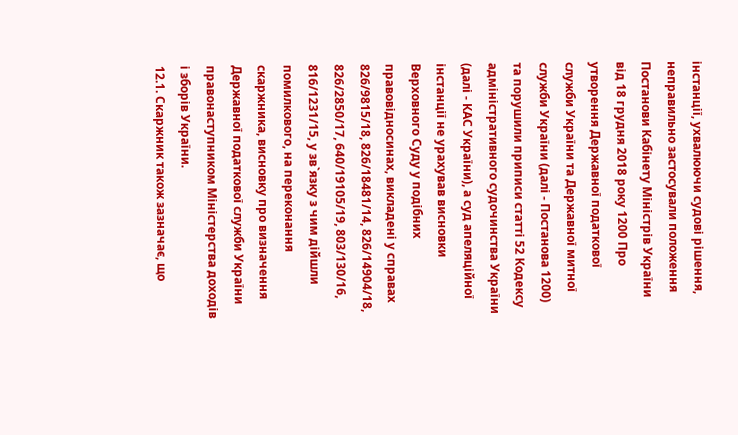інстанції, ухвалюючи судові рішення, неправильно застосували положення Постанови Кабінету Міністрів України від 18 грудня 2018 року 1200 Про утворення Державної податкової служби України та Державної митної служби України (далі - Постанова 1200) та порушили приписи статті 52 Кодексу адміністративного судочинства України (далі - КАС України), а суд апеляційної інстанції не урахував висновки Верховного Суду у подібних правовідносинах, викладені у справах 826/9815/18, 826/18481/14, 826/14904/18, 826/2850/17, 640/19105/19, 803/130/16, 816/1231/15, у зв`язку з чим дійшли помилкового, на переконання скаржника, висновку про визначення Державної податкової служби України правонаступником Міністерства доходів і зборів України.
12.1. Скаржник також зазначає, що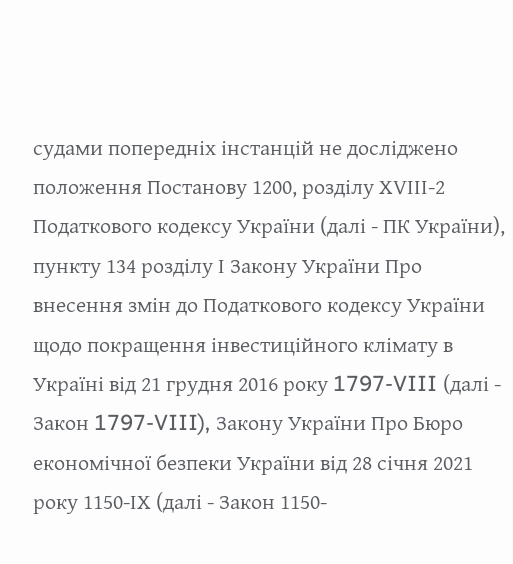судами попередніх інстанцій не досліджено положення Постанову 1200, розділу ХVІІІ-2 Податкового кодексу України (далі - ПК України), пункту 134 розділу І Закону України Про внесення змін до Податкового кодексу України щодо покращення інвестиційного клімату в Україні від 21 грудня 2016 року 1797-VIII (далі - Закон 1797-VIII), Закону України Про Бюро економічної безпеки України від 28 січня 2021 року 1150-ІХ (далі - Закон 1150-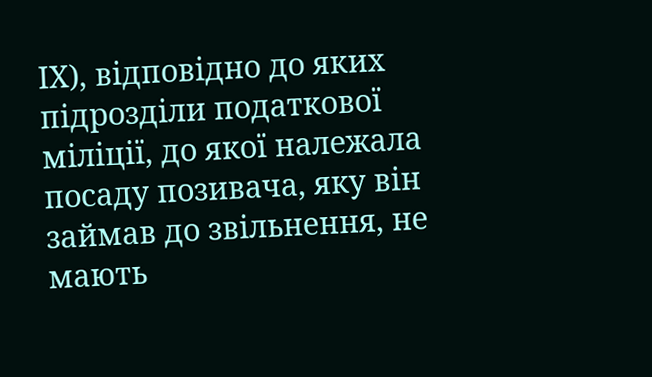ІХ), відповідно до яких підрозділи податкової міліції, до якої належала посаду позивача, яку він займав до звільнення, не мають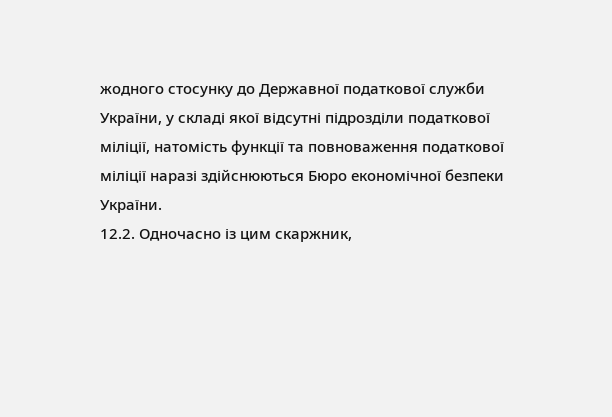жодного стосунку до Державної податкової служби України, у складі якої відсутні підрозділи податкової міліції, натомість функції та повноваження податкової міліції наразі здійснюються Бюро економічної безпеки України.
12.2. Одночасно із цим скаржник,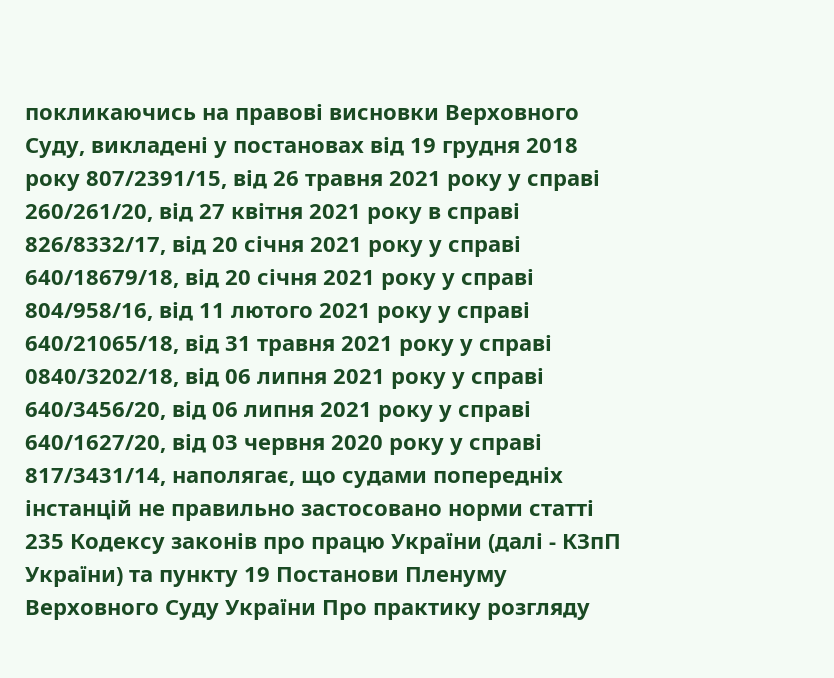покликаючись на правові висновки Верховного Суду, викладені у постановах від 19 грудня 2018 року 807/2391/15, від 26 травня 2021 року у справі 260/261/20, від 27 квітня 2021 року в справі 826/8332/17, від 20 січня 2021 року у справі 640/18679/18, від 20 січня 2021 року у справі 804/958/16, від 11 лютого 2021 року у справі 640/21065/18, від 31 травня 2021 року у справі 0840/3202/18, від 06 липня 2021 року у справі 640/3456/20, від 06 липня 2021 року у справі 640/1627/20, від 03 червня 2020 року у справі 817/3431/14, наполягає, що судами попередніх інстанцій не правильно застосовано норми статті 235 Кодексу законів про працю України (далі - КЗпП України) та пункту 19 Постанови Пленуму Верховного Суду України Про практику розгляду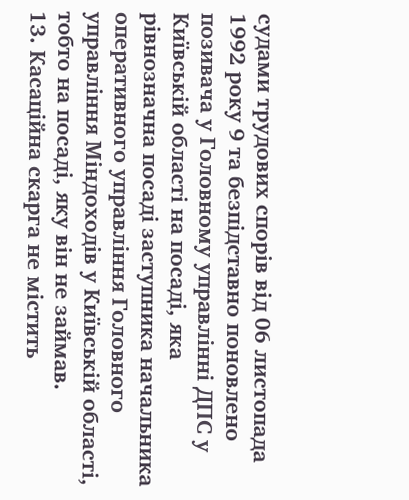судами трудових спорів від 06 листопада 1992 року 9 та безпідставно поновлено позивача у Головному управлінні ДПС у Київській області на посаді, яка рівнозначна посаді заступника начальника оперативного управління Головного управління Міндоходів у Київській області, тобто на посаді, яку він не займав.
13. Касаційна скарга не містить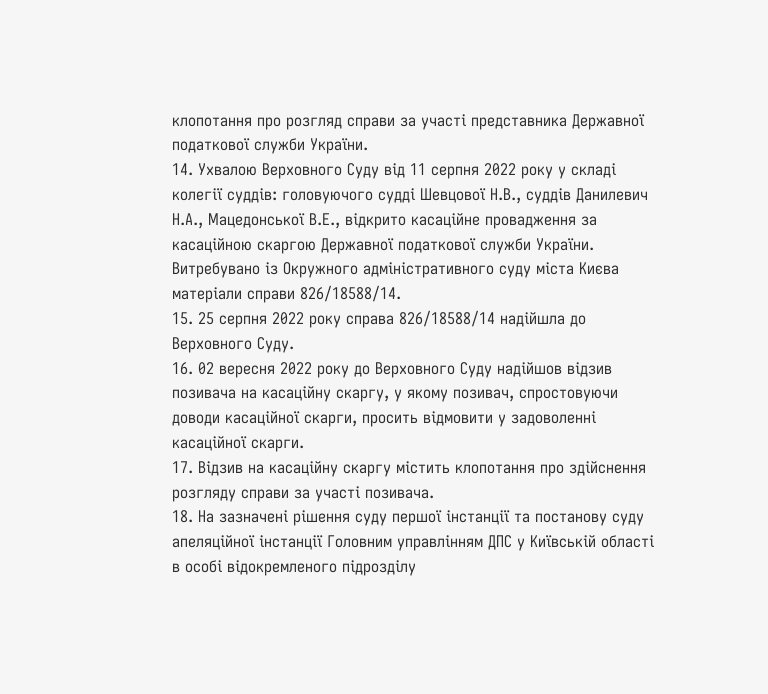клопотання про розгляд справи за участі представника Державної податкової служби України.
14. Ухвалою Верховного Суду від 11 серпня 2022 року у складі колегії суддів: головуючого судді Шевцової Н.В., суддів Данилевич Н.А., Мацедонської В.Е., відкрито касаційне провадження за касаційною скаргою Державної податкової служби України. Витребувано із Окружного адміністративного суду міста Києва матеріали справи 826/18588/14.
15. 25 серпня 2022 року справа 826/18588/14 надійшла до Верховного Суду.
16. 02 вересня 2022 року до Верховного Суду надійшов відзив позивача на касаційну скаргу, у якому позивач, спростовуючи доводи касаційної скарги, просить відмовити у задоволенні касаційної скарги.
17. Відзив на касаційну скаргу містить клопотання про здійснення розгляду справи за участі позивача.
18. На зазначені рішення суду першої інстанції та постанову суду апеляційної інстанції Головним управлінням ДПС у Київській області в особі відокремленого підрозділу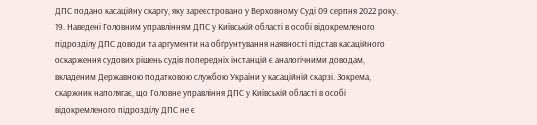ДПС подано касаційну скаргу, яку зареєстровано у Верховному Суді 09 серпня 2022 року.
19. Наведені Головним управлінням ДПС у Київській області в особі відокремленого підрозділу ДПС доводи та аргументи на обґрунтування наявності підстав касаційного оскарження судових рішень судів попередніх інстанцій є аналогічними доводам, вкладеним Державною податковою службою України у касаційній скарзі. Зокрема, скаржник наполягає, що Головне управління ДПС у Київській області в особі відокремленого підрозділу ДПС не є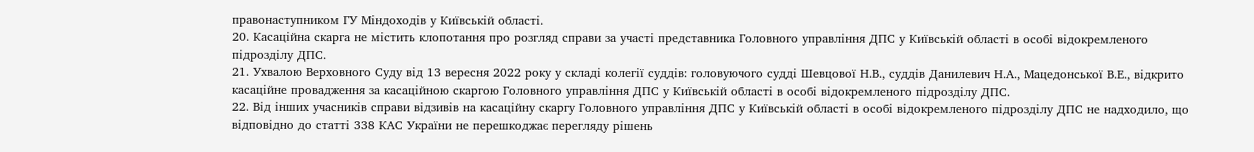правонаступником ГУ Міндоходів у Київській області.
20. Касаційна скарга не містить клопотання про розгляд справи за участі представника Головного управління ДПС у Київській області в особі відокремленого підрозділу ДПС.
21. Ухвалою Верховного Суду від 13 вересня 2022 року у складі колегії суддів: головуючого судді Шевцової Н.В., суддів Данилевич Н.А., Мацедонської В.Е., відкрито касаційне провадження за касаційною скаргою Головного управління ДПС у Київській області в особі відокремленого підрозділу ДПС.
22. Від інших учасників справи відзивів на касаційну скаргу Головного управління ДПС у Київській області в особі відокремленого підрозділу ДПС не надходило, що відповідно до статті 338 КАС України не перешкоджає перегляду рішень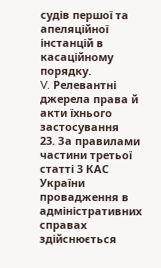судів першої та апеляційної інстанцій в касаційному порядку.
V. Релевантні джерела права й акти їхнього застосування
23. За правилами частини третьої статті 3 КАС України провадження в адміністративних справах здійснюється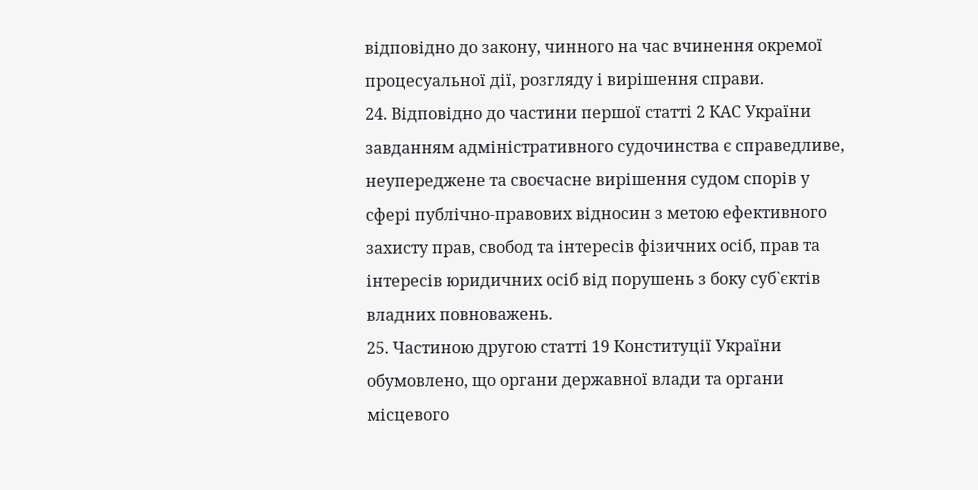відповідно до закону, чинного на час вчинення окремої процесуальної дії, розгляду і вирішення справи.
24. Відповідно до частини першої статті 2 КАС України завданням адміністративного судочинства є справедливе, неупереджене та своєчасне вирішення судом спорів у сфері публічно-правових відносин з метою ефективного захисту прав, свобод та інтересів фізичних осіб, прав та інтересів юридичних осіб від порушень з боку суб`єктів владних повноважень.
25. Частиною другою статті 19 Конституції України обумовлено, що органи державної влади та органи місцевого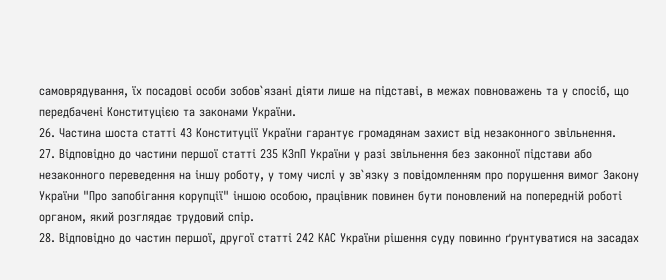самоврядування, їх посадові особи зобов`язані діяти лише на підставі, в межах повноважень та у спосіб, що передбачені Конституцією та законами України.
26. Частина шоста статті 43 Конституції України гарантує громадянам захист від незаконного звільнення.
27. Відповідно до частини першої статті 235 КЗпП України у разі звільнення без законної підстави або незаконного переведення на іншу роботу, у тому числі у зв`язку з повідомленням про порушення вимог Закону України "Про запобігання корупції" іншою особою, працівник повинен бути поновлений на попередній роботі органом, який розглядає трудовий спір.
28. Відповідно до частин першої, другої статті 242 КАС України рішення суду повинно ґрунтуватися на засадах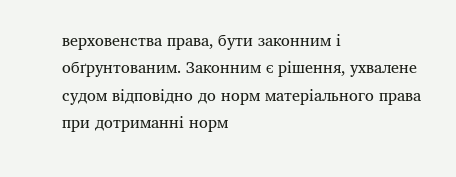верховенства права, бути законним і обґрунтованим. Законним є рішення, ухвалене судом відповідно до норм матеріального права при дотриманні норм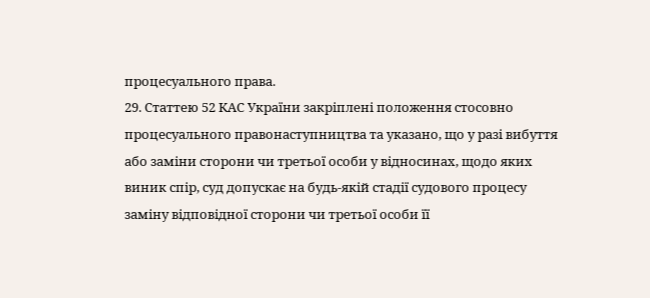процесуального права.
29. Статтею 52 КАС України закріплені положення стосовно процесуального правонаступництва та указано, що у разі вибуття або заміни сторони чи третьої особи у відносинах, щодо яких виник спір, суд допускає на будь-якій стадії судового процесу заміну відповідної сторони чи третьої особи її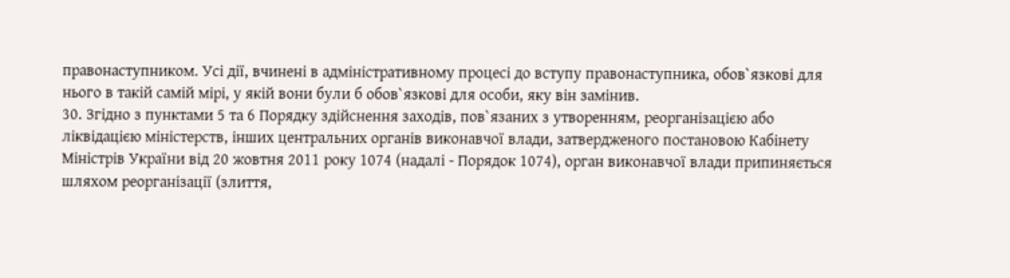правонаступником. Усі дії, вчинені в адміністративному процесі до вступу правонаступника, обов`язкові для нього в такій самій мірі, у якій вони були б обов`язкові для особи, яку він замінив.
30. Згідно з пунктами 5 та 6 Порядку здійснення заходів, пов`язаних з утворенням, реорганізацією або ліквідацією міністерств, інших центральних органів виконавчої влади, затвердженого постановою Кабінету Міністрів України від 20 жовтня 2011 року 1074 (надалі - Порядок 1074), орган виконавчої влади припиняється шляхом реорганізації (злиття,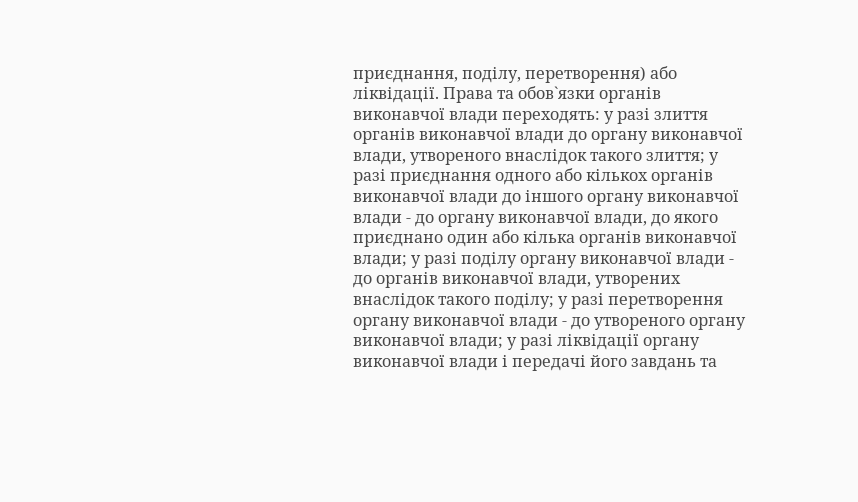приєднання, поділу, перетворення) або ліквідації. Права та обов`язки органів виконавчої влади переходять: у разі злиття органів виконавчої влади до органу виконавчої влади, утвореного внаслідок такого злиття; у разі приєднання одного або кількох органів виконавчої влади до іншого органу виконавчої влади - до органу виконавчої влади, до якого приєднано один або кілька органів виконавчої влади; у разі поділу органу виконавчої влади - до органів виконавчої влади, утворених внаслідок такого поділу; у разі перетворення органу виконавчої влади - до утвореного органу виконавчої влади; у разі ліквідації органу виконавчої влади і передачі його завдань та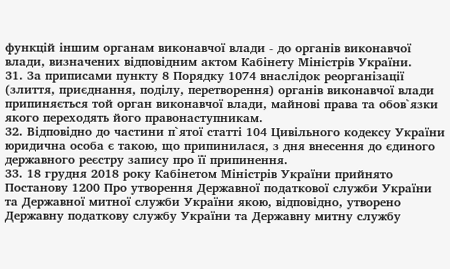функцій іншим органам виконавчої влади - до органів виконавчої влади, визначених відповідним актом Кабінету Міністрів України.
31. За приписами пункту 8 Порядку 1074 внаслідок реорганізації (злиття, приєднання, поділу, перетворення) органів виконавчої влади припиняється той орган виконавчої влади, майнові права та обов`язки якого переходять його правонаступникам.
32. Відповідно до частини п`ятої статті 104 Цивільного кодексу України юридична особа є такою, що припинилася, з дня внесення до єдиного державного реєстру запису про її припинення.
33. 18 грудня 2018 року Кабінетом Міністрів України прийнято Постанову 1200 Про утворення Державної податкової служби України та Державної митної служби України якою, відповідно, утворено Державну податкову службу України та Державну митну службу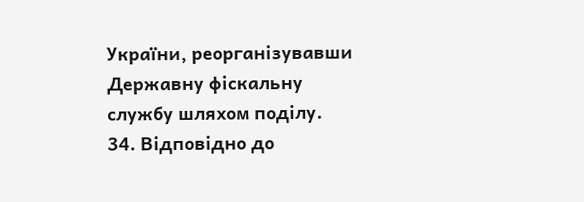України, реорганізувавши Державну фіскальну службу шляхом поділу.
34. Відповідно до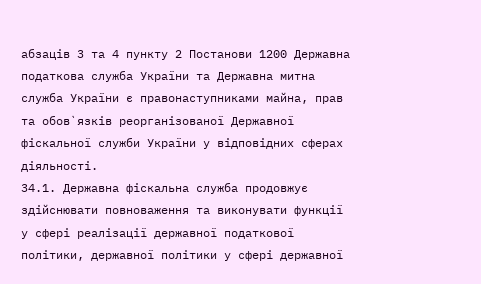абзаців 3 та 4 пункту 2 Постанови 1200 Державна податкова служба України та Державна митна служба України є правонаступниками майна, прав та обов`язків реорганізованої Державної фіскальної служби України у відповідних сферах діяльності.
34.1. Державна фіскальна служба продовжує здійснювати повноваження та виконувати функції у сфері реалізації державної податкової політики, державної політики у сфері державної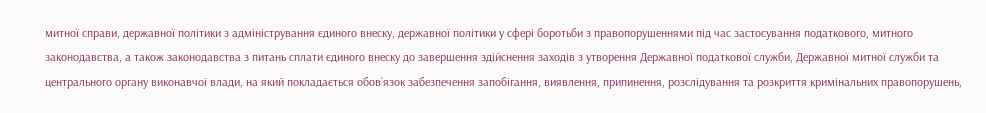митної справи, державної політики з адміністрування єдиного внеску, державної політики у сфері боротьби з правопорушеннями під час застосування податкового, митного законодавства, а також законодавства з питань сплати єдиного внеску до завершення здійснення заходів з утворення Державної податкової служби, Державної митної служби та центрального органу виконавчої влади, на який покладається обов`язок забезпечення запобігання, виявлення, припинення, розслідування та розкриття кримінальних правопорушень,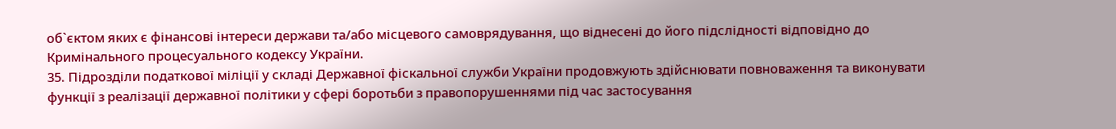об`єктом яких є фінансові інтереси держави та/або місцевого самоврядування, що віднесені до його підслідності відповідно до Кримінального процесуального кодексу України.
35. Підрозділи податкової міліції у складі Державної фіскальної служби України продовжують здійснювати повноваження та виконувати функції з реалізації державної політики у сфері боротьби з правопорушеннями під час застосування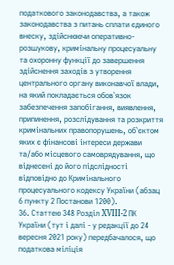податкового законодавства, а також законодавства з питань сплати єдиного внеску, здійснюючи оперативно-розшукову, кримінальну процесуальну та охоронну функції до завершення здійснення заходів з утворення центрального органу виконавчої влади, на який покладається обов`язок забезпечення запобігання, виявлення, припинення, розслідування та розкриття кримінальних правопорушень, об`єктом яких є фінансові інтереси держави та/або місцевого самоврядування, що віднесені до його підслідності відповідно до Кримінального процесуального кодексу України (абзац 6 пункту 2 Постанови 1200).
36. Статтею 348 Розділ XVIII-2 ПК України (тут і далі - у редакції до 24 вересня 2021 року) передбачалося, що податкова міліція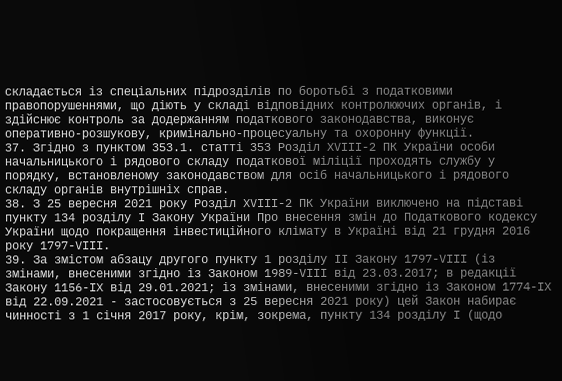складається із спеціальних підрозділів по боротьбі з податковими правопорушеннями, що діють у складі відповідних контролюючих органів, і здійснює контроль за додержанням податкового законодавства, виконує оперативно-розшукову, кримінально-процесуальну та охоронну функції.
37. Згідно з пунктом 353.1. статті 353 Розділ XVIII-2 ПК України особи начальницького і рядового складу податкової міліції проходять службу у порядку, встановленому законодавством для осіб начальницького і рядового складу органів внутрішніх справ.
38. З 25 вересня 2021 року Розділ XVIII-2 ПК України виключено на підставі пункту 134 розділу І Закону України Про внесення змін до Податкового кодексу України щодо покращення інвестиційного клімату в Україні від 21 грудня 2016 року 1797-VIII.
39. За змістом абзацу другого пункту 1 розділу ІІ Закону 1797-VIII (із змінами, внесеними згідно із Законом 1989-VIII від 23.03.2017; в редакції Закону 1156-IX від 29.01.2021; із змінами, внесеними згідно із Законом 1774-IX від 22.09.2021 - застосовується з 25 вересня 2021 року) цей Закон набирає чинності з 1 січня 2017 року, крім, зокрема, пункту 134 розділу I (щодо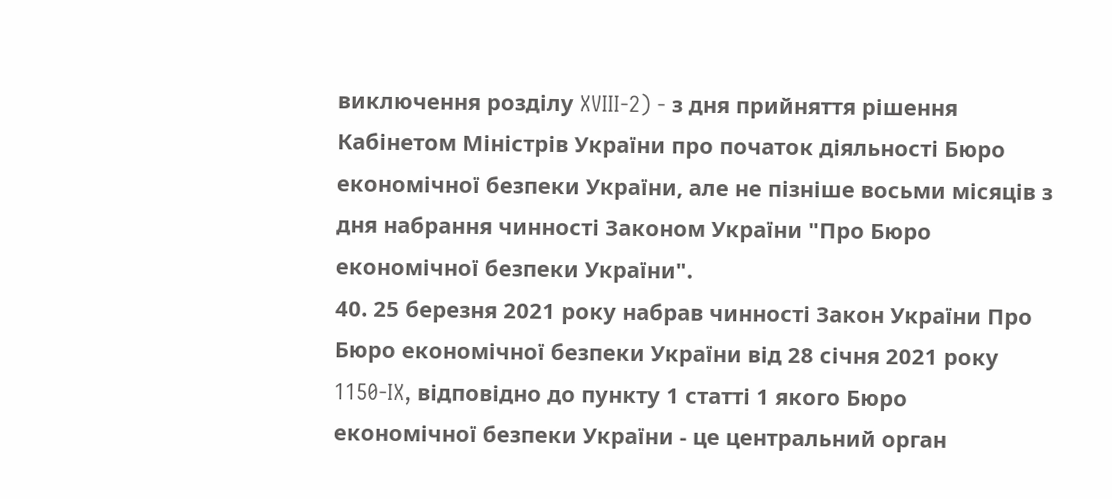виключення розділу XVIII-2) - з дня прийняття рішення Кабінетом Міністрів України про початок діяльності Бюро економічної безпеки України, але не пізніше восьми місяців з дня набрання чинності Законом України "Про Бюро економічної безпеки України".
40. 25 березня 2021 року набрав чинності Закон України Про Бюро економічної безпеки України від 28 січня 2021 року 1150-IX, відповідно до пункту 1 статті 1 якого Бюро економічної безпеки України - це центральний орган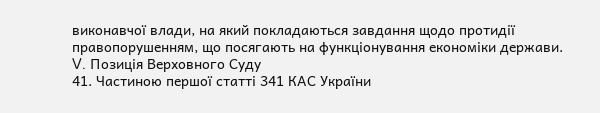виконавчої влади, на який покладаються завдання щодо протидії правопорушенням, що посягають на функціонування економіки держави.
V. Позиція Верховного Суду
41. Частиною першої статті 341 КАС України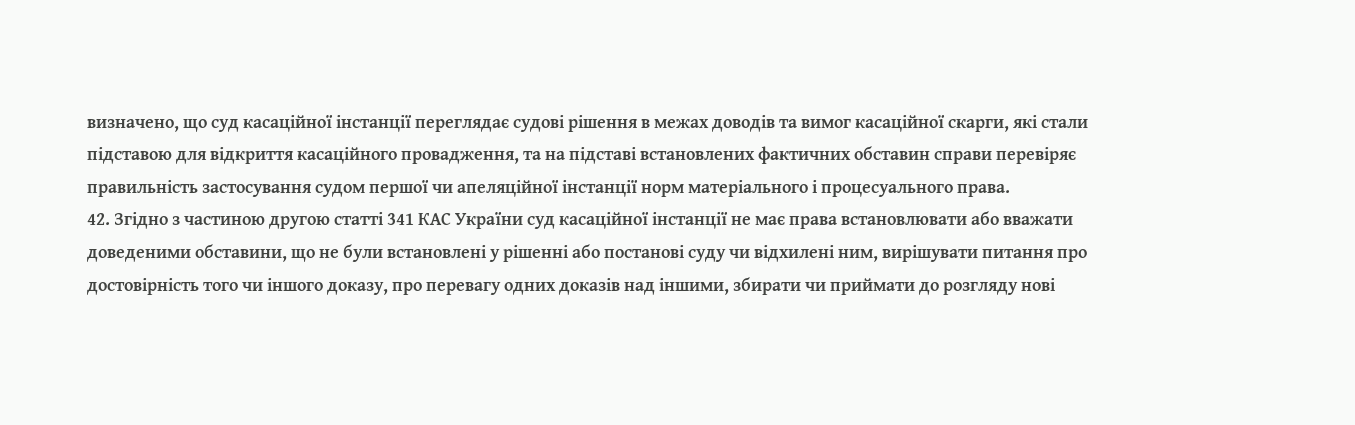визначено, що суд касаційної інстанції переглядає судові рішення в межах доводів та вимог касаційної скарги, які стали підставою для відкриття касаційного провадження, та на підставі встановлених фактичних обставин справи перевіряє правильність застосування судом першої чи апеляційної інстанції норм матеріального і процесуального права.
42. Згідно з частиною другою статті 341 КАС України суд касаційної інстанції не має права встановлювати або вважати доведеними обставини, що не були встановлені у рішенні або постанові суду чи відхилені ним, вирішувати питання про достовірність того чи іншого доказу, про перевагу одних доказів над іншими, збирати чи приймати до розгляду нові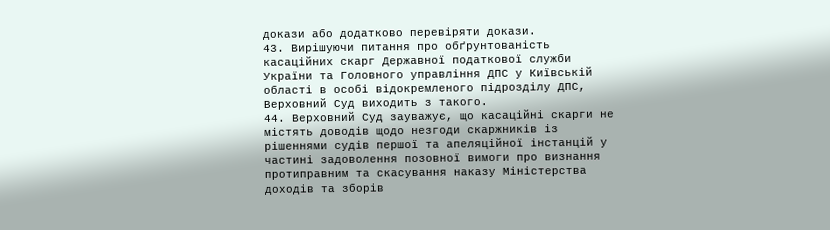докази або додатково перевіряти докази.
43. Вирішуючи питання про обґрунтованість касаційних скарг Державної податкової служби України та Головного управління ДПС у Київській області в особі відокремленого підрозділу ДПС, Верховний Суд виходить з такого.
44. Верховний Суд зауважує, що касаційні скарги не містять доводів щодо незгоди скаржників із рішеннями судів першої та апеляційної інстанцій у частині задоволення позовної вимоги про визнання протиправним та скасування наказу Міністерства доходів та зборів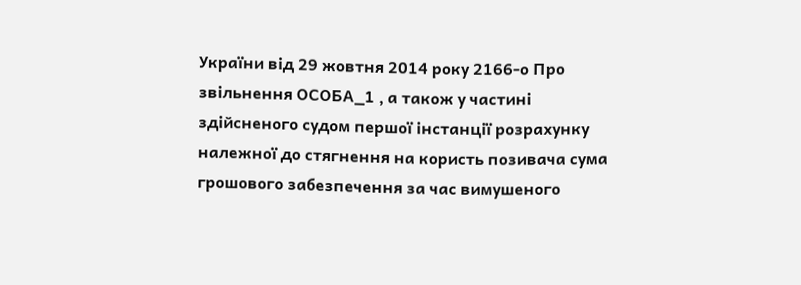України від 29 жовтня 2014 року 2166-о Про звільнення ОСОБА_1 , а також у частині здійсненого судом першої інстанції розрахунку належної до стягнення на користь позивача сума грошового забезпечення за час вимушеного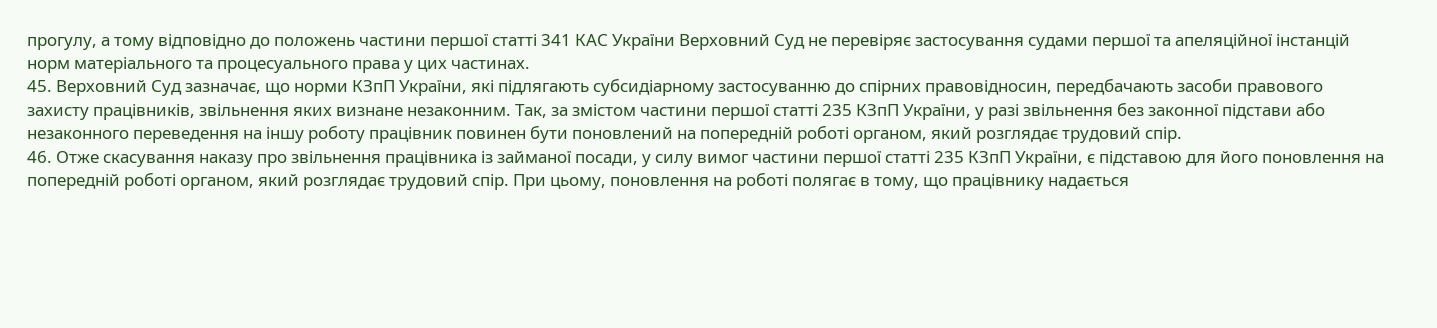прогулу, а тому відповідно до положень частини першої статті 341 КАС України Верховний Суд не перевіряє застосування судами першої та апеляційної інстанцій норм матеріального та процесуального права у цих частинах.
45. Верховний Суд зазначає, що норми КЗпП України, які підлягають субсидіарному застосуванню до спірних правовідносин, передбачають засоби правового захисту працівників, звільнення яких визнане незаконним. Так, за змістом частини першої статті 235 КЗпП України, у разі звільнення без законної підстави або незаконного переведення на іншу роботу працівник повинен бути поновлений на попередній роботі органом, який розглядає трудовий спір.
46. Отже скасування наказу про звільнення працівника із займаної посади, у силу вимог частини першої статті 235 КЗпП України, є підставою для його поновлення на попередній роботі органом, який розглядає трудовий спір. При цьому, поновлення на роботі полягає в тому, що працівнику надається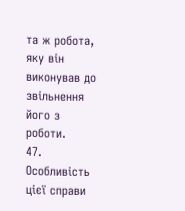та ж робота, яку він виконував до звільнення його з роботи.
47. Особливість цієї справи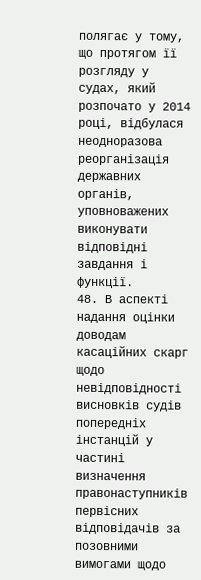полягає у тому, що протягом її розгляду у судах, який розпочато у 2014 році, відбулася неодноразова реорганізація державних органів, уповноважених виконувати відповідні завдання і функції.
48. В аспекті надання оцінки доводам касаційних скарг щодо невідповідності висновків судів попередніх інстанцій у частині визначення правонаступників первісних відповідачів за позовними вимогами щодо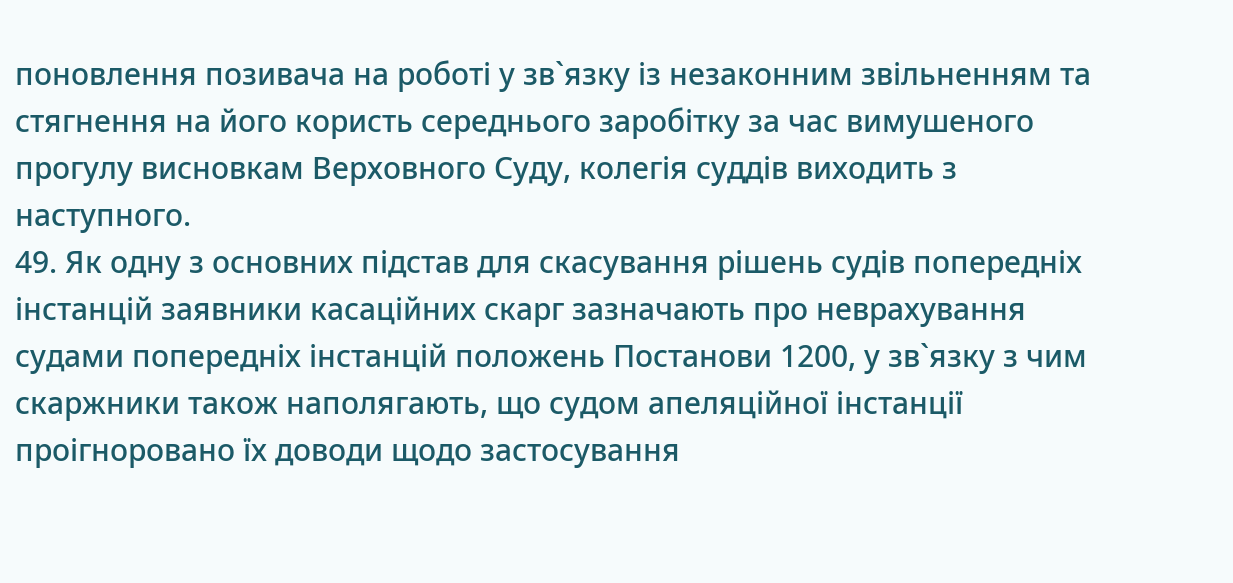поновлення позивача на роботі у зв`язку із незаконним звільненням та стягнення на його користь середнього заробітку за час вимушеного прогулу висновкам Верховного Суду, колегія суддів виходить з наступного.
49. Як одну з основних підстав для скасування рішень судів попередніх інстанцій заявники касаційних скарг зазначають про неврахування судами попередніх інстанцій положень Постанови 1200, у зв`язку з чим скаржники також наполягають, що судом апеляційної інстанції проігноровано їх доводи щодо застосування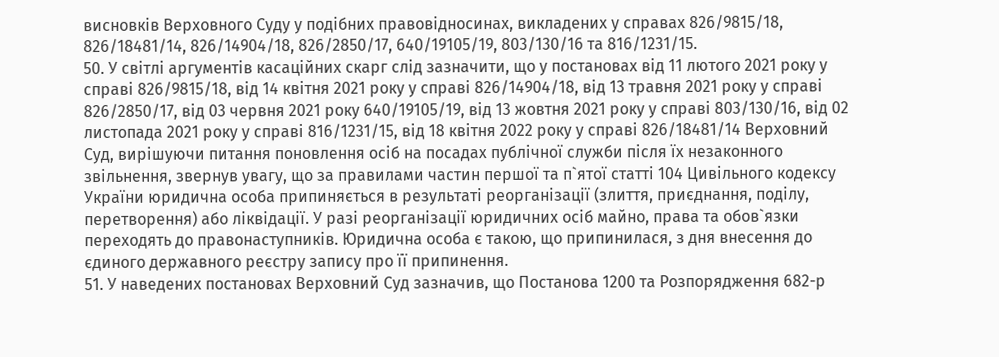висновків Верховного Суду у подібних правовідносинах, викладених у справах 826/9815/18, 826/18481/14, 826/14904/18, 826/2850/17, 640/19105/19, 803/130/16 та 816/1231/15.
50. У світлі аргументів касаційних скарг слід зазначити, що у постановах від 11 лютого 2021 року у справі 826/9815/18, від 14 квітня 2021 року у справі 826/14904/18, від 13 травня 2021 року у справі 826/2850/17, від 03 червня 2021 року 640/19105/19, від 13 жовтня 2021 року у справі 803/130/16, від 02 листопада 2021 року у справі 816/1231/15, від 18 квітня 2022 року у справі 826/18481/14 Верховний Суд, вирішуючи питання поновлення осіб на посадах публічної служби після їх незаконного звільнення, звернув увагу, що за правилами частин першої та п`ятої статті 104 Цивільного кодексу України юридична особа припиняється в результаті реорганізації (злиття, приєднання, поділу, перетворення) або ліквідації. У разі реорганізації юридичних осіб майно, права та обов`язки переходять до правонаступників. Юридична особа є такою, що припинилася, з дня внесення до єдиного державного реєстру запису про її припинення.
51. У наведених постановах Верховний Суд зазначив, що Постанова 1200 та Розпорядження 682-р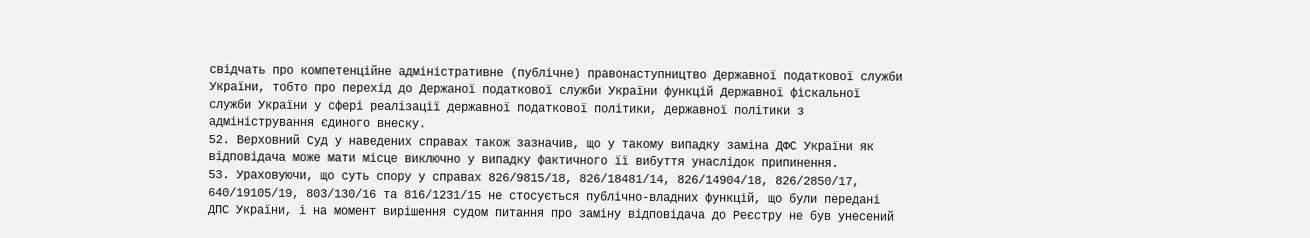свідчать про компетенційне адміністративне (публічне) правонаступництво Державної податкової служби України, тобто про перехід до Держаної податкової служби України функцій Державної фіскальної служби України у сфері реалізації державної податкової політики, державної політики з адміністрування єдиного внеску.
52. Верховний Суд у наведених справах також зазначив, що у такому випадку заміна ДФС України як відповідача може мати місце виключно у випадку фактичного її вибуття унаслідок припинення.
53. Ураховуючи, що суть спору у справах 826/9815/18, 826/18481/14, 826/14904/18, 826/2850/17, 640/19105/19, 803/130/16 та 816/1231/15 не стосується публічно-владних функцій, що були передані ДПС України, і на момент вирішення судом питання про заміну відповідача до Реєстру не був унесений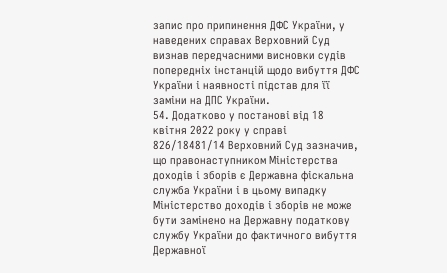запис про припинення ДФС України, у наведених справах Верховний Суд визнав передчасними висновки судів попередніх інстанцій щодо вибуття ДФС України і наявності підстав для її заміни на ДПС України.
54. Додатково у постанові від 18 квітня 2022 року у справі 826/18481/14 Верховний Суд зазначив, що правонаступником Міністерства доходів і зборів є Державна фіскальна служба України і в цьому випадку Міністерство доходів і зборів не може бути замінено на Державну податкову службу України до фактичного вибуття Державної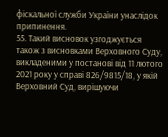фіскальної служби України унаслідок припинення.
55. Такий висновок узгоджується також з висновками Верховного Суду, викладеними у постанові від 11 лютого 2021 року у справі 826/9815/18, у якій Верховний Суд, вирішуючи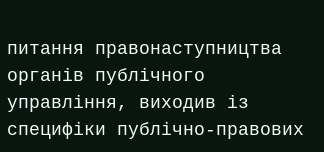питання правонаступництва органів публічного управління, виходив із специфіки публічно-правових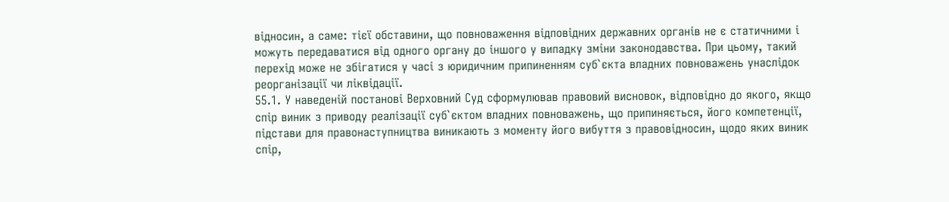відносин, а саме: тієї обставини, що повноваження відповідних державних органів не є статичними і можуть передаватися від одного органу до іншого у випадку зміни законодавства. При цьому, такий перехід може не збігатися у часі з юридичним припиненням суб`єкта владних повноважень унаслідок реорганізації чи ліквідації.
55.1. У наведеній постанові Верховний Суд сформулював правовий висновок, відповідно до якого, якщо спір виник з приводу реалізації суб`єктом владних повноважень, що припиняється, його компетенції, підстави для правонаступництва виникають з моменту його вибуття з правовідносин, щодо яких виник спір,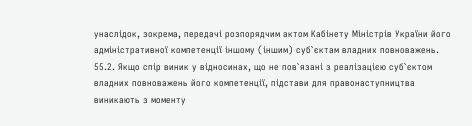унаслідок, зокрема, передачі розпорядчим актом Кабінету Міністрів України його адміністративної компетенції іншому (іншим) суб`єктам владних повноважень.
55.2. Якщо спір виник у відносинах, що не пов`язані з реалізацією суб`єктом владних повноважень його компетенції, підстави для правонаступництва виникають з моменту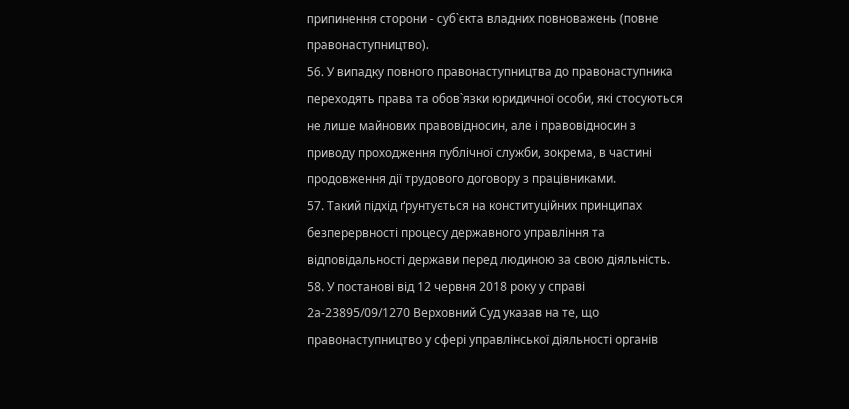припинення сторони - суб`єкта владних повноважень (повне правонаступництво).
56. У випадку повного правонаступництва до правонаступника переходять права та обов`язки юридичної особи, які стосуються не лише майнових правовідносин, але і правовідносин з приводу проходження публічної служби, зокрема, в частині продовження дії трудового договору з працівниками.
57. Такий підхід ґрунтується на конституційних принципах безперервності процесу державного управління та відповідальності держави перед людиною за свою діяльність.
58. У постанові від 12 червня 2018 року у справі 2а-23895/09/1270 Верховний Суд указав на те, що правонаступництво у сфері управлінської діяльності органів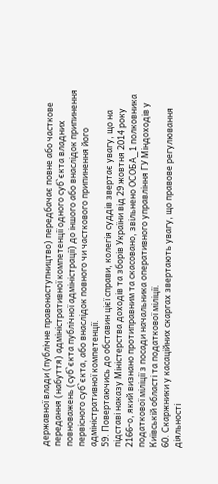державної влади (публічне правонаступництво) передбачає повне або часткове передання (набуття) адміністративної компетенції одного суб`єкта владних повноважень (суб`єкта публічної адміністрації) до іншого або внаслідок припинення первісного суб`єкта, або внаслідок повного чи часткового припинення його адміністративної компетенції.
59. Повертаючись до обставин цієї справи, колегія суддів звертає увагу, що на підставі наказу Міністерства доходів та зборів України від 29 жовтня 2014 року 2166-о, який визнано протиправним та скасовано, звільнено ОСОБА_1 полковника податкової міліції з посади начальника оперативного управління ГУ Міндоходів у Київській області та податкової міліції.
60. Скаржники у касаційних скаргах звертають увагу, що правове регулювання діяльності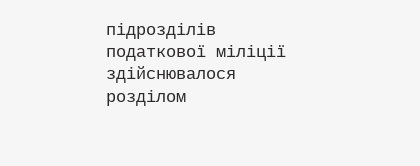підрозділів податкової міліції здійснювалося розділом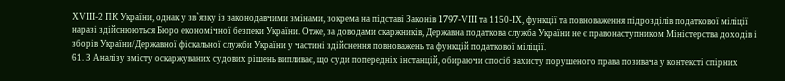ХVІІІ-2 ПК України, однак у зв`язку із законодавчими змінами, зокрема на підставі Законів 1797-VІІІ та 1150-ІХ, функції та повноваження підрозділів податкової міліції наразі здійснюються Бюро економічної безпеки України. Отже, за доводами скаржників, Державна податкова служба України не є правонаступником Міністерства доходів і зборів України/Державної фіскальної служби України у частині здійснення повноважень та функцій податкової міліції.
61. З Аналізу змісту оскаржуваних судових рішень випливає, що суди попередніх інстанцій, обираючи спосіб захисту порушеного права позивача у контексті спірних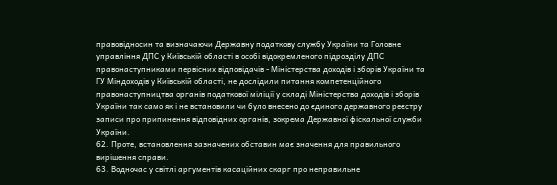правовідносин та визначаючи Державну податкову службу України та Головне управління ДПС у Київській області в особі відокремленого підрозділу ДПС правонаступниками первісних відповідачів - Міністерства доходів і зборів України та ГУ Міндоходів у Київській області, не дослідили питання компетенційного правонаступництва органів податкової міліції у складі Міністерства доходів і зборів України так само як і не встановили чи було внесено до єдиного державного реєстру записи про припинення відповідних органів, зокрема Державної фіскальної служби України.
62. Проте, встановлення зазначених обставин має значення для правильного вирішення справи.
63. Водночас у світлі аргументів касаційних скарг про неправильне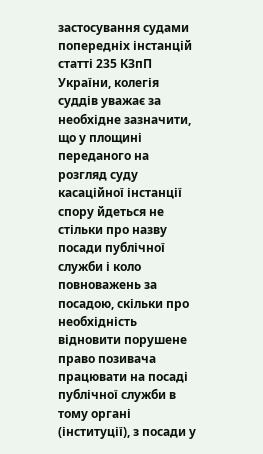застосування судами попередніх інстанцій статті 235 КЗпП України, колегія суддів уважає за необхідне зазначити, що у площині переданого на розгляд суду касаційної інстанції спору йдеться не стільки про назву посади публічної служби і коло повноважень за посадою, скільки про необхідність відновити порушене право позивача працювати на посаді публічної служби в тому органі (інституції), з посади у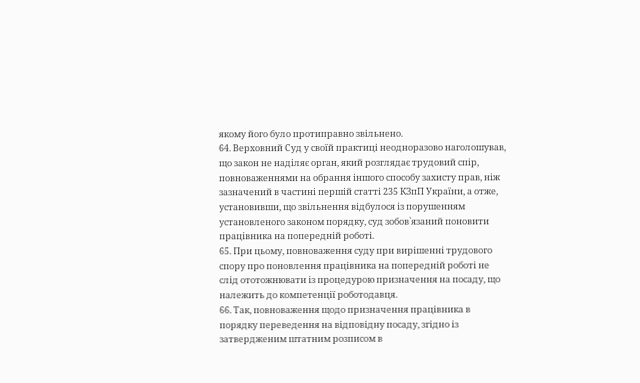якому його було протиправно звільнено.
64. Верховний Суд у своїй практиці неодноразово наголошував, що закон не наділяє орган, який розглядає трудовий спір, повноваженнями на обрання іншого способу захисту прав, ніж зазначений в частині першій статті 235 КЗпП України, а отже, установивши, що звільнення відбулося із порушенням установленого законом порядку, суд зобов`язаний поновити працівника на попередній роботі.
65. При цьому, повноваження суду при вирішенні трудового спору про поновлення працівника на попередній роботі не слід ототожнювати із процедурою призначення на посаду, що належить до компетенції роботодавця.
66. Так, повноваження щодо призначення працівника в порядку переведення на відповідну посаду, згідно із затвердженим штатним розписом в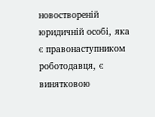новоствореній юридичній особі, яка є правонаступником роботодавця, є винятковою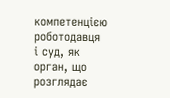компетенцією роботодавця і суд, як орган, що розглядає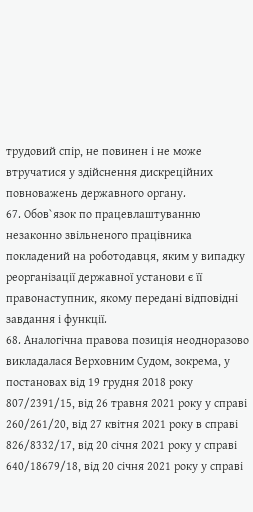трудовий спір, не повинен і не може втручатися у здійснення дискреційних повноважень державного органу.
67. Обов`язок по працевлаштуванню незаконно звільненого працівника покладений на роботодавця, яким у випадку реорганізації державної установи є її правонаступник, якому передані відповідні завдання і функції.
68. Аналогічна правова позиція неодноразово викладалася Верховним Судом, зокрема, у постановах від 19 грудня 2018 року 807/2391/15, від 26 травня 2021 року у справі 260/261/20, від 27 квітня 2021 року в справі 826/8332/17, від 20 січня 2021 року у справі 640/18679/18, від 20 січня 2021 року у справі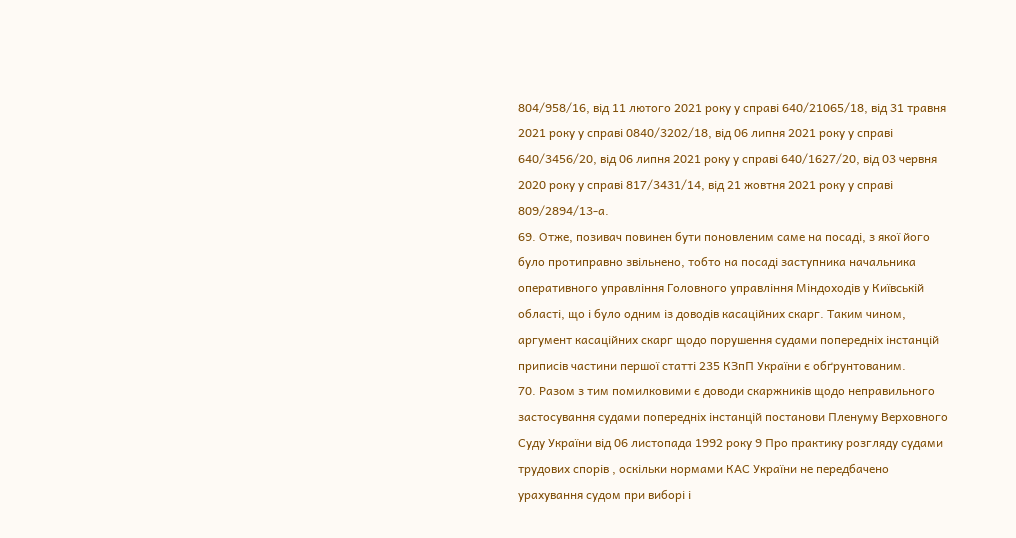804/958/16, від 11 лютого 2021 року у справі 640/21065/18, від 31 травня 2021 року у справі 0840/3202/18, від 06 липня 2021 року у справі 640/3456/20, від 06 липня 2021 року у справі 640/1627/20, від 03 червня 2020 року у справі 817/3431/14, від 21 жовтня 2021 року у справі 809/2894/13-а.
69. Отже, позивач повинен бути поновленим саме на посаді, з якої його було протиправно звільнено, тобто на посаді заступника начальника оперативного управління Головного управління Міндоходів у Київській області, що і було одним із доводів касаційних скарг. Таким чином, аргумент касаційних скарг щодо порушення судами попередніх інстанцій приписів частини першої статті 235 КЗпП України є обґрунтованим.
70. Разом з тим помилковими є доводи скаржників щодо неправильного застосування судами попередніх інстанцій постанови Пленуму Верховного Суду України від 06 листопада 1992 року 9 Про практику розгляду судами трудових спорів , оскільки нормами КАС України не передбачено урахування судом при виборі і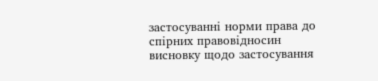застосуванні норми права до спірних правовідносин висновку щодо застосування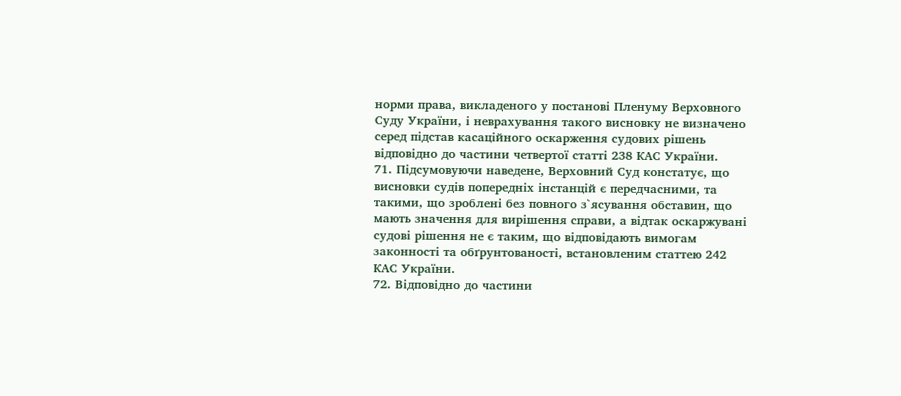норми права, викладеного у постанові Пленуму Верховного Суду України, і неврахування такого висновку не визначено серед підстав касаційного оскарження судових рішень відповідно до частини четвертої статті 238 КАС України.
71. Підсумовуючи наведене, Верховний Суд констатує, що висновки судів попередніх інстанцій є передчасними, та такими, що зроблені без повного з`ясування обставин, що мають значення для вирішення справи, а відтак оскаржувані судові рішення не є таким, що відповідають вимогам законності та обґрунтованості, встановленим статтею 242 КАС України.
72. Відповідно до частини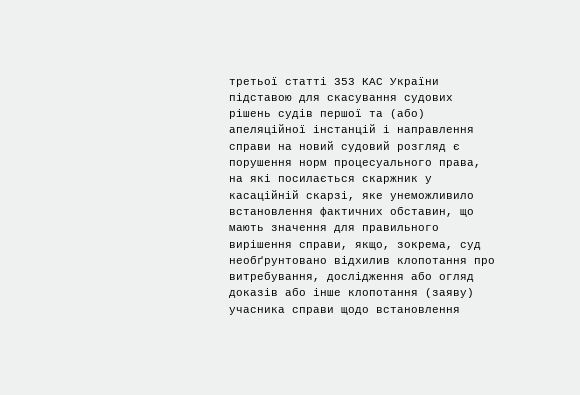третьої статті 353 КАС України підставою для скасування судових рішень судів першої та (або) апеляційної інстанцій і направлення справи на новий судовий розгляд є порушення норм процесуального права, на які посилається скаржник у касаційній скарзі, яке унеможливило встановлення фактичних обставин, що мають значення для правильного вирішення справи, якщо, зокрема, суд необґрунтовано відхилив клопотання про витребування, дослідження або огляд доказів або інше клопотання (заяву) учасника справи щодо встановлення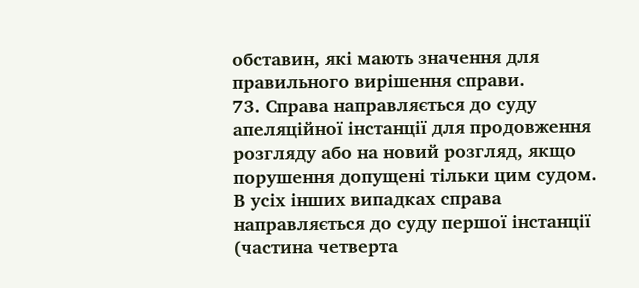обставин, які мають значення для правильного вирішення справи.
73. Справа направляється до суду апеляційної інстанції для продовження розгляду або на новий розгляд, якщо порушення допущені тільки цим судом. В усіх інших випадках справа направляється до суду першої інстанції (частина четверта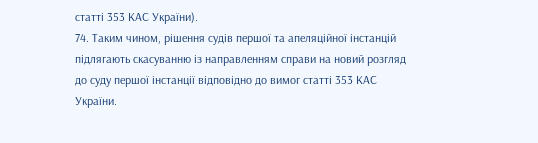статті 353 КАС України).
74. Таким чином, рішення судів першої та апеляційної інстанцій підлягають скасуванню із направленням справи на новий розгляд до суду першої інстанції відповідно до вимог статті 353 КАС України.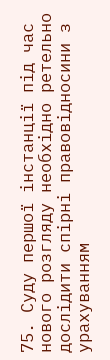75. Суду першої інстанції під час нового розгляду необхідно ретельно дослідити спірні правовідносини з урахуванням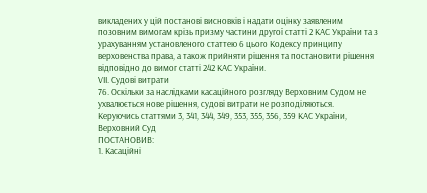викладених у цій постанові висновків і надати оцінку заявленим позовним вимогам крізь призму частини другої статті 2 КАС України та з урахуванням установленого статтею 6 цього Кодексу принципу верховенства права, а також прийняти рішення та постановити рішення відповідно до вимог статті 242 КАС України.
VІІ. Судові витрати
76. Оскільки за наслідками касаційного розгляду Верховним Судом не ухвалюється нове рішення, судові витрати не розподіляються.
Керуючись статтями 3, 341, 344, 349, 353, 355, 356, 359 КАС України, Верховний Суд
ПОСТАНОВИВ:
1. Касаційні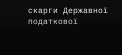скарги Державної податкової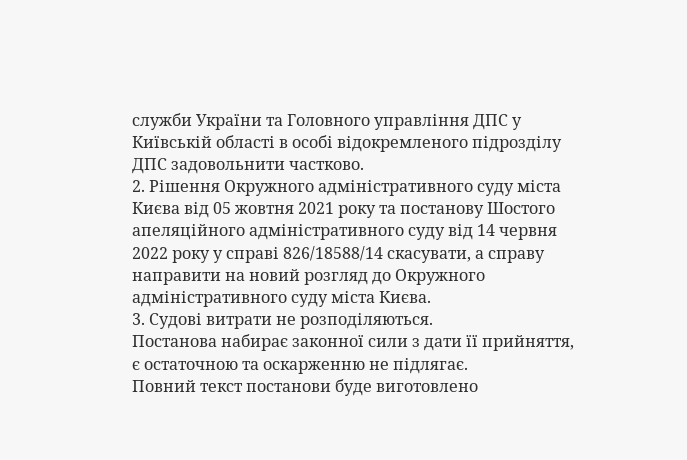служби України та Головного управління ДПС у Київській області в особі відокремленого підрозділу ДПС задовольнити частково.
2. Рішення Окружного адміністративного суду міста Києва від 05 жовтня 2021 року та постанову Шостого апеляційного адміністративного суду від 14 червня 2022 року у справі 826/18588/14 скасувати, а справу направити на новий розгляд до Окружного адміністративного суду міста Києва.
3. Судові витрати не розподіляються.
Постанова набирає законної сили з дати її прийняття, є остаточною та оскарженню не підлягає.
Повний текст постанови буде виготовлено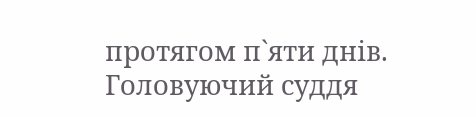протягом п`яти днів.
Головуючий суддя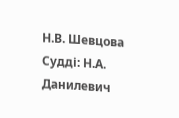Н.В. Шевцова
Судді: Н.А. Данилевич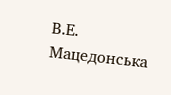В.Е. Мацедонська